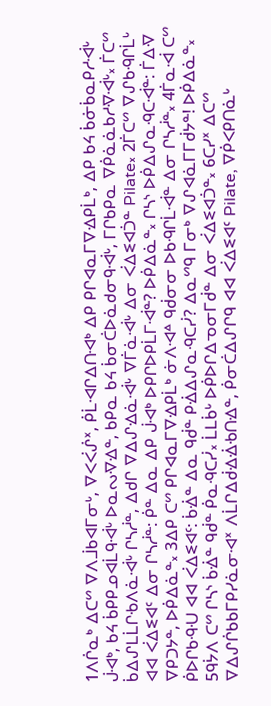1ᐱᒌᓇᒃ ᐃᑕᔥ ᐁᐱᒨᑲᐊᒥᓂᒡ, ᐁᐸᐹᔒᕽ, ᑮᒫᐗᒋᐃᑎᐗᒃ ᐃᑭ ᑭᒋᐊᓇᒥᐁᐎᑭᒫᒃ, ᐃᑭ ᑲᔦ ᑳᓃᑳᓇᑭᓱᐙᒡ ᒎᐗᒃ, ᑲᔦ ᑳᑭᑭᓄᐊᒫᑫᐙᒡ ᐅᓇᔓᐌᐎᓐ, ᑲᑭᓇ ᑲᔦ ᑳᓂᑖᐅᓈᑯᓂᑫᐙᒡ, ᒥᒋᑲᑭᓇ ᐁᑮᓈᓈᑲᓱᐌᐙᒡ᙮ ᒦᑕᔥ ᑳᐃᔑᒪᒫᒋᑾᐱᓈᐙᒡ ᒋᓴᓲᓐ, ᐃᑯᒋ ᐁᐃᔑᐎᓈᐙᒡ ᐁᒦᓈᐙᒡ ᐃᓂ ᐹᐃᓬᐊᑑᓐ Pilate᙮ 2ᒦᑕᔥ ᐁᔑᑲᑴᒋᒫᒡ ᐊᐊ ᐹᐃᓬᐊᑦ ᐃᓂ ᒋᓴᓲᓐ: ᑮᓐ ᐃᓇ ᐃᑭ ᒎᐗᒃ ᐅᑭᒋᐅᑭᒫᒥᐙᓐ? ᐅᑮᐃᓈᓐ᙮ ᒋᓴᔅ ᐅᑮᐃᔑᓇᑴᑕᐙᓐ: ᒦᐃᐌ ᐁᑭᑐᔭᓐ, ᐅᑮᐃᓈᓐ᙮ 3ᐃᑭ ᑕᔥ ᑭᒋᐊᓇᒥᐁᐎᑭᒫᒃ ᓃᐱᐗᐞ ᑫᑰᓂᓂ ᐅᑲᑴᒋᒫᐙᓐ ᐃᓂ ᒋᓴᓲᓐ᙮ 4ᒦᓇᐙ ᑕᔥ ᑮᐅᒋᑲᑴᑗ ᐊᐊ ᐹᐃᓬᐊᑦ: ᑳᐐᓐ ᐃᓇ ᑫᑰᓐ ᑭᐐᐃᔑᓇᑴᑕᓰ? ᐃᓇᔥᑫ ᒥᓂᒃ ᐁᔑᐊᓈᒥᒥᑰᔭᓐ! ᐅᑮᐃᓈᓐ᙮ 5ᑫᔮᐱ ᑕᔥ ᒋᓴᔅ ᑳᐐᓐ ᑫᑰᓐ ᑮᓇᑴᑕᓰ᙮ ᒫᒪᑳᒡ ᐅᑮᐅᒋᐃᓀᓂᒥᑰᓐ ᐃᓂ ᐹᐃᓬᐊᑑᓐ᙮ 6ᑕᓯᕽ ᐃᑕᔥ ᐁᐃᔑᒌᑲᑲᒥᑭᓯᓈᓂᐗᕽ ᐱᒫᒋᐃᑰᐎᐐᑾᑎᐎᓐ, ᑮᓂᑖᐃᔑᒋᑫ ᐊᐊ ᐹᐃᓬᐊᑦ Pilate, ᐁᑮᐸᑭᑎᓈᒡ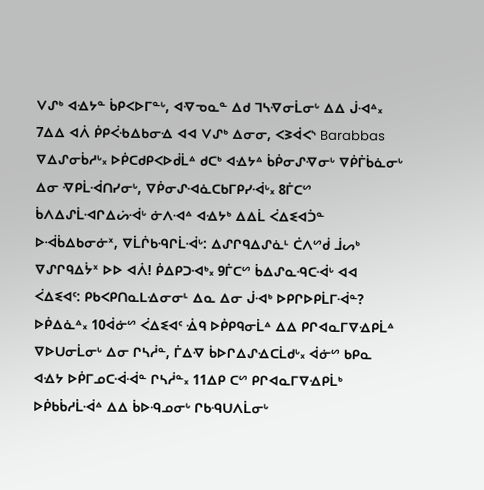ᐯᔑᒃ ᐊᐎᔭᓐ ᑳᑭᐸᐅᒥᓐᒡ, ᐊᐌᓀᓇᓐ ᐃᑯ ᒣᓴᐌᓂᒫᓂᒡ ᐃᐃ ᒎᐗᐞ᙮ 7ᐃᐃ ᐊᐲ ᑮᑭᐹᑾᐃᑲᓂᐎ ᐊᐊ ᐯᔑᒃ ᐃᓂᓂ, ᐸᕒᐋᐸᔅ Barabbas ᐁᐃᔑᓂᑳᓱᒡ᙮ ᐅᑮᑕᑯᑭᐸᐅᑰᒫᐞ ᑯᑕᒃ ᐊᐎᔭᐞ ᑳᑮᓂᔑᐌᓂᒡ ᐁᑮᒦᑳᓈᓂᒡ ᐃᓂ ᐌᑭᒫᐙᑎᓯᓂᒡ, ᐁᑮᓂᔑᐗᓈᑕᑲᒥᑭᓯᐙᒡ᙮ 8ᒦᑕᔥ ᑳᐱᐃᔑᒫᐗᒋᐃᔖᐙᒡ ᓃᐱᐗᐞ ᐊᐎᔭᒃ ᐃᐃᒫ ᐹᐃᓬᐊᑑᓐ ᐅᐙᑳᐃᑲᓂᓃᕽ, ᐁᒫᒌᑲᑴᒋᒫᐙᒡ: ᐃᔑᒋᑫᐃᔑᓈᒻ ᑖᐱᔥᑰ ᒨᔕᒃ ᐁᔑᒋᑫᐃᔮᕽ ᐅᐅ ᐊᐲ! ᑮᐃᑭᑐᐗᒃ᙮ 9ᒦᑕᔥ ᑳᐃᔑᓇᑴᑕᐙᒡ ᐊᐊ ᐹᐃᓬᐊᑦ: ᑭᑲᐸᑭᑎᓇᒪᐎᓂᓂᒻ ᐃᓇ ᐃᓂ ᒎᐗᒃ ᐅᑭᒋᐅᑭᒫᒥᐙᓐ? ᐅᑮᐃᓈᐞ᙮ 10ᐋᓃᔥ ᐹᐃᓬᐊᑦ ᐐᑫ ᐅᑮᑭᑫᓂᒫᐞ ᐃᐃ ᑭᒋᐊᓇᒥᐁᐎᑭᒫᐞ ᐁᐅᑌᓂᒫᓂᒡ ᐃᓂ ᒋᓴᓲᓐ, ᒦᐃᐌ ᑳᐅᒋᐃᔑᐎᑕᒫᑯᒡ᙮ ᐋᓃᔥ ᑲᑭᓇ ᐊᐎᔭ ᐅᑮᒥᓄᑕᐙᐙᓐ ᒋᓴᓲᓐ᙮ 11ᐃᑭ ᑕᔥ ᑭᒋᐊᓇᒥᐁᐎᑭᒫᒃ ᐅᑮᑲᑳᓱᒫᐙᐞ ᐃᐃ ᑳᐅᑴᓄᓂᒡ ᒋᑲᑴᑌᐱᒫᓂᒡ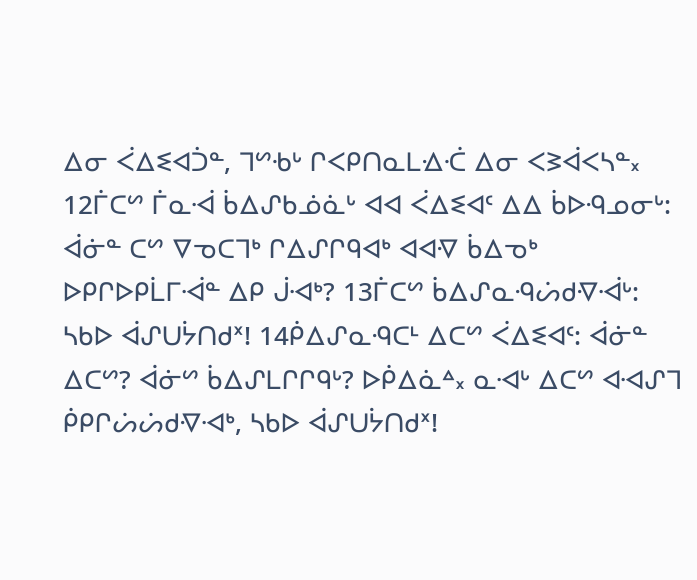ᐃᓂ ᐹᐃᓬᐊᑑᓐ, ᒣᔥᑾᒡ ᒋᐸᑭᑎᓇᒪᐎᑣ ᐃᓂ ᐸᕒᐋᐸᓴᓐ᙮ 12ᒦᑕᔥ ᒦᓇᐙ ᑳᐃᔑᑲᓅᓈᒡ ᐊᐊ ᐹᐃᓬᐊᑦ ᐃᐃ ᑳᐅᑴᓄᓂᒡ: ᐋᓃᓐ ᑕᔥ ᐁᓀᑕᒣᒃ ᒋᐃᔑᒋᑫᐊᒃ ᐊᐊᐌ ᑳᐃᓀᒃ ᐅᑭᒋᐅᑭᒫᒥᐙᓐ ᐃᑭ ᒎᐗᒃ? 13ᒦᑕᔥ ᑳᐃᔑᓇᑴᔖᑯᐌᐙᒡ: ᓴᑲᐅ ᐋᔑᑌᔮᑎᑯᕽ! 14ᑮᐃᔑᓇᑴᑕᒻ ᐃᑕᔥ ᐹᐃᓬᐊᑦ: ᐋᓃᓐ ᐃᑕᔥ? ᐋᓃᔥ ᑳᐃᔑᒪᒋᒋᑫᒡ? ᐅᑮᐃᓈᐞ᙮ ᓇᐗᒡ ᐃᑕᔥ ᐊᐗᔑᒣ ᑮᑭᒋᔖᔖᑯᐌᐗᒃ, ᓴᑲᐅ ᐋᔑᑌᔮᑎᑯᕽ!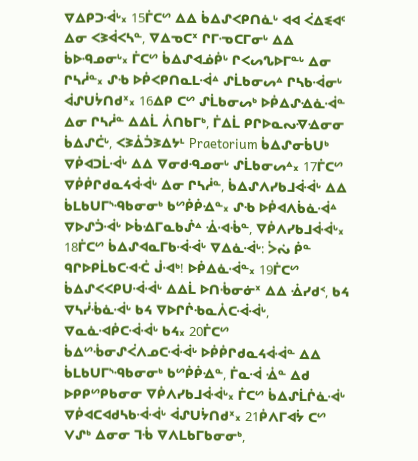ᐁᐃᑭᑐᐙᒡ᙮ 15ᒦᑕᔥ ᐃᐃ ᑳᐃᔑᐸᑭᑎᓈᒡ ᐊᐊ ᐹᐃᓬᐊᑦ ᐃᓂ ᐸᕒᐋᐸᓴᓐ, ᐁᐃᓀᑕᕽ ᒋᒥᓉᑕᒥᓂᒡ ᐃᐃ ᑳᐅᑴᓄᓂᒡ᙮ ᒦᑕᔥ ᑳᐃᔑᐊᓅᑮᒡ ᒋᐸᔕᔐᐅᒥᓐᒡ ᐃᓂ ᒋᓴᓲᓐ᙮ ᔑᑾ ᐅᑮᐸᑭᑎᓇᒪᐙᐞ ᔑᒫᑲᓂᔕᐞ ᒋᓴᑲᐙᓂᒡ ᐋᔑᑌᔮᑎᑯᕽ᙮ 16ᐃᑭ ᑕᔥ ᔑᒫᑲᓂᔕᒃ ᐅᑮᐃᔑᐎᓈᐙᓐ ᐃᓂ ᒋᓴᓲᓐ ᐃᐃᒫ ᐲᑎᑲᒥᒃ, ᒦᐃᒫ ᑭᒋᐅᓇᔓᐌᐎᓂᓂ ᑳᐃᔑᑖᒡ, ᐸᕒᐄᑑᕒᐃᔭᒻ Praetorium ᑳᐃᔑᓂᑳᑌᒃ ᐁᑮᐊᑐᒫᐙᒡ ᐃᐃ ᐁᓂᑯᑴᓄᓂᒡ ᔑᒫᑲᓂᔕᐞ᙮ 17ᒦᑕᔥ ᐁᑮᑮᒋᑯᓇᔦᐋᐙᒡ ᐃᓂ ᒋᓴᓲᓐ, ᑳᐃᔑᐱᓯᑲᒧᐋᐙᒡ ᐃᐃ ᑳᒪᑲᑌᒥᔅᑴᑲᓂᓂᒃ ᑲᔥᑮᑮᐎᓐ᙮ ᔑᑾ ᐅᑮᐊᐱᑳᓈᐙᐞ ᐁᐅᔑᑑᐙᒡ ᐅᑳᐎᒥᓇᑲᔒᐞ ᐐᐗᒀᓐ, ᐁᑮᐱᓯᑲᒧᐋᐙᒡ᙮ 18ᒦᑕᔥ ᑳᐃᔑᐊᓇᒥᑲᐙᐙᒡ ᐁᐃᓈᐙᒡ: ᐴᔔ ᑮᓐ ᑫᒋᐅᑭᒫᑲᑕᐗᑣ ᒎᐗᒃ! ᐅᑮᐃᓈᐙᓐ᙮ 19ᒦᑕᔥ ᑳᐃᔑᐸᐸᑭᑌᐙᐙᒡ ᐃᐃᒫ ᐅᑎᒀᓂᓃᕽ ᐃᐃ ᐐᓯᑯᑉ, ᑲᔦ ᐁᓴᓰᒀᓈᐙᒡ ᑲᔦ ᐁᐅᒋᒌᑾᓇᐲᑕᐙᐙᒡ, ᐁᓇᓈᐗᑮᑕᐙᐙᒡ ᑲᔦ᙮ 20ᒦᑕᔥ ᑳᐃᔥᒀᓂᔑᐹᐱᓄᑕᐙᐙᒡ ᐅᑮᑮᒋᑯᓇᔦᐋᐙᓐ ᐃᐃ ᑳᒪᑲᑌᒥᔅᑴᑲᓂᓂᒃ ᑲᔥᑮᑮᐎᓐ, ᒦᓇᐙ ᐐᓐ ᐃᑯ ᐅᑭᑭᔥᑭᑲᓂᓂ ᐁᑮᐱᓯᑲᒧᐋᐙᒡ᙮ ᒦᑕᔥ ᑳᐃᔑᒫᒌᓈᐙᒡ ᐁᑮᐊᑕᐊᑯᓴᑲᐙᐙᒡ ᐋᔑᑌᔮᑎᑯᕽ᙮ 21ᑮᐱᒥᐊᔮ ᑕᔥ ᐯᔑᒃ ᐃᓂᓂ ᒣᒀ ᐁᐱᒪᑲᒥᑲᓂᓂᒃ,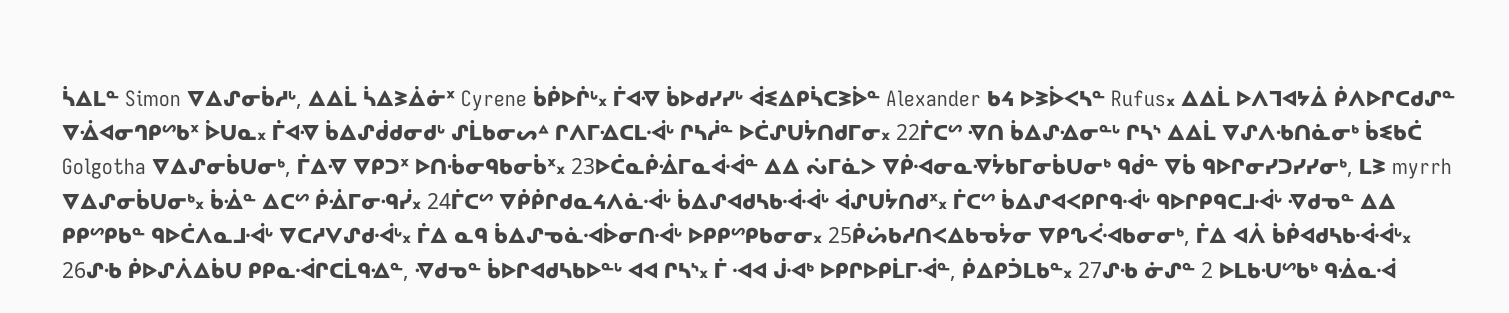ᓵᐃᒪᓐ Simon ᐁᐃᔑᓂᑳᓱᒡ, ᐃᐃᒫ ᓵᐃᕒᐄᓃᕽ Cyrene ᑳᑮᐅᒌᒡ᙮ ᒦᐊᐌ ᑳᐅᑯᓯᓯᒡ ᐋᓬᐃᑭᓵᑕᕒᐆᓐ Alexander ᑲᔦ ᐅᕒᐆᐸᓴᓐ Rufus᙮ ᐃᐃᒫ ᐅᐱᒣᐊᔭᐄ ᑮᐱᐅᒋᑕᑯᔑᓐ ᐁᐐᐊᓂᒉᑭᔥᑲᕽ ᐆᑌᓇ᙮ ᒦᐊᐌ ᑳᐃᔑᑰᑯᓂᑯᒡ ᔑᒫᑲᓂᔕᐞ ᒋᐱᒥᐎᑕᒪᐙᒡ ᒋᓴᓲᓐ ᐅᑖᔑᑌᔮᑎᑯᒥᓂ᙮ 22ᒦᑕᔥ ᐌᑎ ᑳᐃᔑᐎᓂᓐᒡ ᒋᓴᔅ ᐃᐃᒫ ᐁᔑᐱᑾᑎᓈᓂᒃ ᑳᓬᑲᑖ Golgotha ᐁᐃᔑᓂᑳᑌᓂᒃ, ᒦᐃᐌ ᐁᑭᑐᕽ ᐅᑎᒀᓂᑫᑲᓂᑳᕽ᙮ 23ᐅᑖᓇᑮᐐᒥᓇᐋᐙᓐ ᐃᐃ ᔔᒥᓈᐳ ᐁᑮᐗᓂᓇᐌᔮᑲᒥᓂᑳᑌᓂᒃ ᑫᑰᓐ ᐁᑳ ᑫᐅᒋᓂᓯᑐᓯᓯᓂᒃ, ᒪᕒ myrrh ᐁᐃᔑᓂᑳᑌᓂᒃ᙮ ᑳᐐᓐ ᐃᑕᔥ ᑮᐐᒥᓂᑴᓰ᙮ 24ᒦᑕᔥ ᐁᑮᑮᒋᑯᓇᔦᐱᓈᐙᒡ ᑳᐃᔑᐊᑯᓴᑲᐙᐙᒡ ᐋᔑᑌᔮᑎᑯᕽ᙮ ᒦᑕᔥ ᑳᐃᔑᐊᐸᑭᒋᑫᐙᒡ ᑫᐅᒋᑭᑫᑕᒧᐙᒡ ᐌᑯᓀᓐ ᐃᐃ ᑭᑭᔥᑭᑲᓐ ᑫᐅᑖᐱᓇᒧᐙᒡ ᐁᑕᓱᐯᔑᑯᐙᒡ᙮ ᒦᐃ ᓇᑫ ᑳᐃᔑᓀᓈᐗᐆᓂᑎᐙᒡ ᐅᑭᑭᔥᑭᑲᓂᓂ᙮ 25ᑮᔖᑲᓱᑎᐸᐃᑲᓀᔮᓂ ᐁᑭᔐᐹᐗᑲᓂᓂᒃ, ᒦᐃ ᐊᐲ ᑳᑮᐊᑯᓴᑲᐙᐙᒡ᙮ 26ᔑᑾ ᑮᐅᔑᐲᐃᑳᑌ ᑭᑭᓇᐙᒋᑕᒫᑫᐎᓐ, ᐌᑯᓀᓐ ᑳᐅᒋᐊᑯᓴᑲᐅᓐᒡ ᐊᐊ ᒋᓴᔅ᙮ ᒦ ᐗᐊ ᒎᐗᒃ ᐅᑭᒋᐅᑭᒫᒥᐙᓐ, ᑮᐃᑭᑑᒪᑲᓐ᙮ 27ᔑᑾ ᓃᔑᓐ 2 ᐅᒪᑲᑗᔥᑲᒃ ᑫᐐᓇᐙ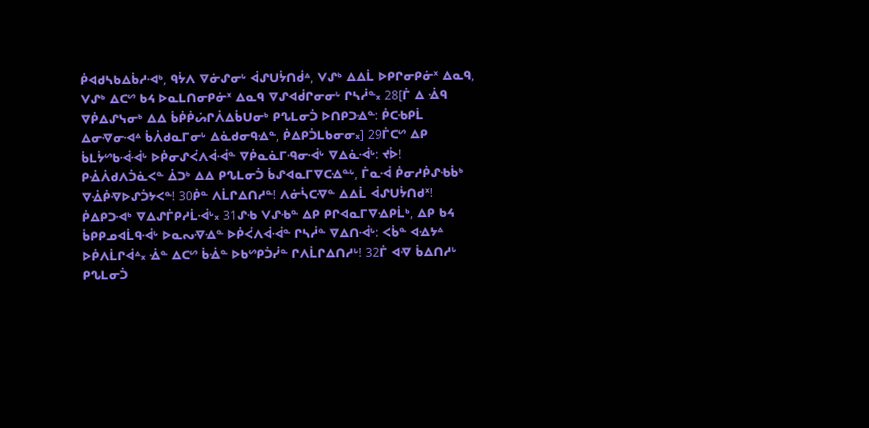ᑮᐊᑯᓴᑲᐃᑳᓱᐗᒃ, ᑫᔮᐱ ᐁᓃᔑᓂᒡ ᐋᔑᑌᔮᑎᑰᐞ, ᐯᔑᒃ ᐃᐃᒫ ᐅᑭᒋᓂᑭᓃᕽ ᐃᓇᑫ, ᐯᔑᒃ ᐃᑕᔥ ᑲᔦ ᐅᓇᒪᑎᓂᑭᓃᕽ ᐃᓇᑫ ᐁᔑᐊᑰᒋᓂᓂᒡ ᒋᓴᓲᓐ᙮ 28[ᒦ ᐃ ᐐᑫ ᐁᑮᐃᔑᓭᓂᒃ ᐃᐃ ᑳᑮᑮᔖᒋᐲᐃᑳᑌᓂᒃ ᑭᔐᒪᓂᑑ ᐅᑎᑭᑐᐎᓐ: ᑮᑕᑾᑭᒫ ᐃᓂᐌᓂᐗᐞ ᑳᐲᑯᓇᒥᓂᒡ ᐃᓈᑯᓂᑫᐎᓐ, ᑮᐃᑭᑑᒪᑲᓂᓂ᙮] 29ᒦᑕᔥ ᐃᑭ ᑳᒪᔮᔥᑲᐙᐙᒡ ᐅᑮᓂᔑᐹᐱᐋᐙᓐ ᐁᑮᓇᓈᒥᑴᓂᐙᒡ ᐁᐃᓈᐙᒡ: ᔪᐆ! ᑭᐐᐲᑯᐱᑑᓈᐸᓐ ᐄᑐᒃ ᐃᐃ ᑭᔐᒪᓂᑑ ᑳᔑᐊᓇᒥᐁᑕᐎᓐᒡ, ᒦᓇᐙ ᑮᓂᓱᑮᔑᑾᑳᒃ ᐁᐐᑮᐌᐅᔑᑑᔭᐸᓐ! 30ᑮᓐ ᐱᒫᒋᐃᑎᓱᓐ! ᐱᓃᓵᑕᐌᓐ ᐃᐃᒫ ᐋᔑᑌᔮᑎᑯᕽ! ᑮᐃᑭᑐᐗᒃ ᐁᐃᔑᒦᑭᓱᒫᐙᒡ᙮ 31ᔑᑾ ᐯᔑᑾᓐ ᐃᑭ ᑭᒋᐊᓇᒥᐁᐎᑭᒫᒃ, ᐃᑭ ᑲᔦ ᑳᑭᑭᓄᐊᒫᑫᐙᒡ ᐅᓇᔓᐌᐎᓐ ᐅᑮᐹᐱᐋᐙᓐ ᒋᓴᓲᓐ ᐁᐃᑎᐙᒡ: ᐸᑳᓐ ᐊᐎᔭᐞ ᐅᑮᐱᒫᒋᐋᐞ᙮ ᐐᓐ ᐃᑕᔥ ᑳᐐᓐ ᐅᑲᔥᑭᑑᓰᓐ ᒋᐱᒫᒋᐃᑎᓱᒡ! 32ᒦ ᐊᐌ ᑳᐃᑎᓱᒡ ᑭᔐᒪᓂᑑ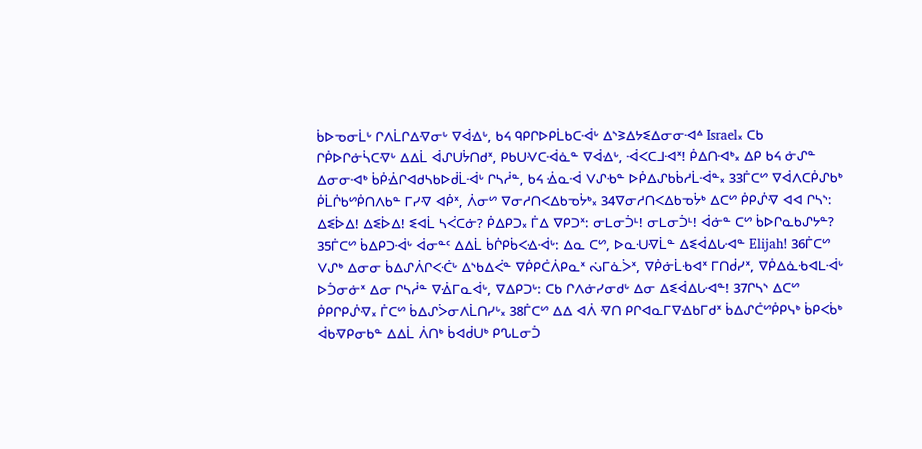ᑳᐅᓀᓂᒫᒡ ᒋᐱᒫᒋᐃᐌᓂᒡ ᐁᐋᐎᒡ, ᑲᔦ ᑫᑭᒋᐅᑭᒫᑲᑕᐙᒡ ᐃᔅᕒᐃᔭᓬᐃᓂᓂᐗᐞ Israel᙮ ᑕᑲ ᒋᑮᐅᒋᓃᓵᑕᐌᒡ ᐃᐃᒫ ᐋᔑᑌᔮᑎᑯᕽ, ᑭᑲᑌᐺᑕᐙᓈᓐ ᐁᐋᐎᒡ, ᐙᐸᑕᒧᐗᕽ! ᑮᐃᑎᐗᒃ᙮ ᐃᑭ ᑲᔦ ᓃᔑᓐ ᐃᓂᓂᐗᒃ ᑳᑮᐐᒋᐊᑯᓴᑲᐅᑰᒫᐙᒡ ᒋᓴᓲᓐ, ᑲᔦ ᐐᓇᐙ ᐯᔑᑾᓐ ᐅᑮᐃᔑᑲᑳᓱᒫᐙᓐ᙮ 33ᒦᑕᔥ ᐁᐋᐱᑕᑮᔑᑲᒃ ᑮᒫᒌᑲᔥᑮᑎᐱᑲᓐ ᒥᓯᐌ ᐊᑮᕽ, ᐲᓂᔥ ᐁᓂᓱᑎᐸᐃᑲᓀᔮᒃ᙮ 34ᐁᓂᓱᑎᐸᐃᑲᓀᔮᒃ ᐃᑕᔥ ᑮᑭᔒᐌ ᐊᐊ ᒋᓴᔅ: ᐃᓬᐆᐃ! ᐃᓬᐆᐃ! ᓬᐊᒫ ᓴᐹᑕᓃ? ᑮᐃᑭᑐ᙮ ᒦᐃ ᐁᑭᑐᕽ: ᓂᒪᓂᑑᒻ! ᓂᒪᓂᑑᒻ! ᐋᓃᓐ ᑕᔥ ᑳᐅᒋᓇᑲᔑᔭᓐ? 35ᒦᑕᔥ ᑳᐃᑭᑐᐙᒡ ᐋᓂᓐᑦ ᐃᐃᒫ ᑳᒌᑭᑳᐸᐎᐙᒡ: ᐃᓇ ᑕᔥ, ᐅᓇᑗᐌᒫᓐ ᐃᓬᐋᐃᒐᐗᓐ Elijah! 36ᒦᑕᔥ ᐯᔑᒃ ᐃᓂᓂ ᑳᐃᔑᐲᒋᐸᑣᒡ ᐃᔅᑲᐃᐹᓐ ᐁᑮᑭᑖᐲᑭᓇᕽ ᔔᒥᓈᐴᕽ, ᐁᑮᓃᒫᑾᐊᕽ ᒥᑎᑰᓯᕽ, ᐁᑮᐃᓈᑾᐊᒪᐙᒡ ᐅᑑᓂᓃᕽ ᐃᓂ ᒋᓴᓲᓐ ᐁᐐᒥᓇᐋᒡ, ᐁᐃᑭᑐᒡ: ᑕᑲ ᒋᐱᓃᓯᓂᑯᒡ ᐃᓂ ᐃᓬᐋᐃᒐᐗᓐ! 37ᒋᓴᔅ ᐃᑕᔥ ᑮᑭᒋᑭᔒᐌ᙮ ᒦᑕᔥ ᑳᐃᔑᐴᓂᐱᒫᑎᓯᒡ᙮ 38ᒦᑕᔥ ᐃᐃ ᐊᐲ ᐌᑎ ᑭᒋᐊᓇᒥᐁᐎᑲᒥᑯᕽ ᑳᐃᔑᑖᔥᑮᑭᓭᒃ ᑳᑭᐸᑳᒃ ᐋᑲᐌᑭᓂᑲᓐ ᐃᐃᒫ ᐲᑎᒃ ᑳᐊᑰᑌᒃ ᑭᔐᒪᓂᑑ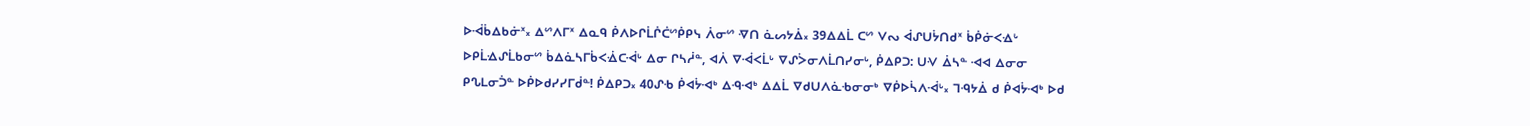ᐅᐙᑳᐃᑲᓃᕽ᙮ ᐃᔥᐱᒥᕽ ᐃᓇᑫ ᑮᐱᐅᒋᒫᒌᑖᔥᑮᑭᓭ ᐲᓂᔥ ᐌᑎ ᓈᔕᔭᐄ᙮ 39ᐃᐃᒫ ᑕᔥ ᐯᔓ ᐋᔑᑌᔮᑎᑯᕽ ᑳᑮᓃᐸᐎᒡ ᐅᑭᒫᐎᔑᒫᑲᓂᔥ ᑳᐃᓈᓴᒥᑳᐸᐐᑕᐙᒡ ᐃᓂ ᒋᓴᓲᓐ, ᐊᐲ ᐁᐙᐸᒫᒡ ᐁᔑᐴᓂᐱᒫᑎᓯᓂᒡ, ᑮᐃᑭᑐ: ᑌᐺ ᐄᓴᓐ ᐗᐊ ᐃᓂᓂ ᑭᔐᒪᓂᑑᓐ ᐅᑮᐅᑯᓯᓯᒥᑰᓐ! ᑮᐃᑭᑐ᙮ 40ᔑᑾ ᑮᐊᔮᐗᒃ ᐃᑴᐗᒃ ᐃᐃᒫ ᐁᑯᑌᐱᓈᑾᓂᓂᒃ ᐁᑮᐅᓵᐱᐙᒡ᙮ ᒣᑴᔭᐄ ᑯ ᑮᐊᔮᐗᒃ ᐅᑯ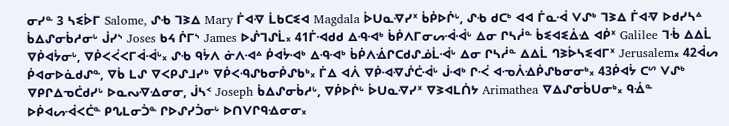ᓂᓯᓐ 3 ᓴᓬᐆᒥ Salome, ᔑᑾ ᒣᕒᐃ Mary ᒦᐊᐌ ᒫᑲᑕᓬᐊ Magdala ᐆᑌᓇᐌᓯᕽ ᑳᑮᐅᒌᒡ, ᔑᑾ ᑯᑕᒃ ᐊᐊ ᒦᓇᐙ ᐯᔑᒃ ᒣᕒᐃ ᒦᐊᐌ ᐅᑯᓯᓴᐞ ᑳᐃᔑᓂᑳᓱᓂᒡ ᒎᓯᔅ Joses ᑲᔦ ᒌᒥᔅ James ᐅᔒᒣᔑᒫ᙮ 41ᒦᐗᑯᑯ ᐃᑴᐗᒃ ᑳᑮᐱᒥᓂᔕᐙᐙᒡ ᐃᓂ ᒋᓴᓲᓐ ᑳᓬᐊᓬᐄᐎ ᐊᑮᕽ Galilee ᒣᒀ ᐃᐃᒫ ᐁᑮᐊᔮᓂᒡ, ᐁᑮᐸᐹᐸᒥᐋᐙᒡ᙮ ᔑᑾ ᑫᔮᐱ ᓃᐱᐗᐞ ᑮᐊᔮᐗᒃ ᐃᑴᐗᒃ ᑳᑮᐱᐐᒋᑕᑯᔑᓅᒫᐙᒡ ᐃᓂ ᒋᓴᓲᓐ ᐃᐃᒫ ᒉᕒᐆᓴᓬᐊᒥᕽ Jerusalem᙮ 42ᐋᔕ ᑮᐊᓂᐅᓈᑯᔑᓐ, ᐁᑳ ᒪᔑ ᐁᐸᑭᔑᒧᓯᒃ ᐁᑮᐸᑴᔑᑲᓂᑮᔑᑲᒃ᙮ ᒦᐃ ᐊᐲ ᐁᑮᐗᐌᔒᑖᐙᒡ ᒎᐗᒃ ᒋᑆ ᐊᓉᐲᐎᑮᔑᑲᓂᓂᒃ᙮ 43ᑮᐊᔮ ᑕᔥ ᐯᔑᒃ ᐁᑭᒋᐃᓀᑖᑯᓯᒡ ᐅᓇᔓᐌᐎᓂᓂ, ᒎᓴᑉ Joseph ᑳᐃᔑᓂᑳᓱᒡ, ᐁᑮᐅᒌᒡ ᐆᑌᓇᐌᓯᕽ ᐁᕒᐊᒪᑏᔭ Arimathea ᐁᐃᔑᓂᑳᑌᓂᒃ᙮ ᑫᐐᓐ ᐅᑮᐊᔕᐙᐸᑖᓐ ᑭᔐᒪᓂᑑᓐ ᒋᐅᔑᓯᑑᓂᒡ ᐅᑎᐯᒋᑫᐎᓂᓂ᙮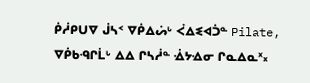ᑮᓲᑭᑌᐁ ᒎᓴᑉ ᐁᑮᐃᔖᒡ ᐹᐃᓬᐊᑑᓐ Pilate, ᐁᑮᑲᑴᒋᒫᒡ ᐃᐃ ᒋᓴᓲᓐ ᐐᔭᐎᓂ ᒋᓇᐃᓇᕽ᙮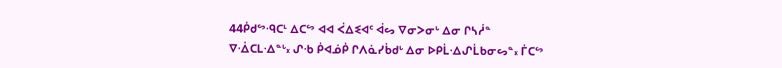44ᑮᑯᔥᑴᑕᒻ ᐃᑕᔥ ᐊᐊ ᐹᐃᓬᐊᑦ ᐋᔕ ᐁᓂᐳᓂᒡ ᐃᓂ ᒋᓴᓲᓐ ᐁᐐᑕᒪᐎᓐᒡ᙮ ᔑᑾ ᑮᐊᓅᑮ ᒋᐱᓈᓯᑳᑯᒡ ᐃᓂ ᐅᑭᒫᐎᔑᒫᑲᓂᔕᓐ᙮ ᒦᑕᔥ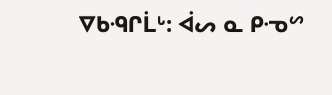ᐁᑲᑴᒋᒫᒡ: ᐋᔕ ᓇ ᑭᓉᔥ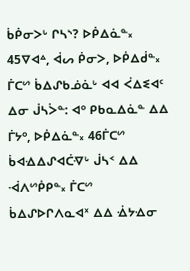ᑳᑮᓂᐳᒡ ᒋᓴᔅ? ᐅᑮᐃᓈᓐ᙮ 45ᐁᐊᐞ, ᐋᔕ ᑮᓂᐳ, ᐅᑮᐃᑰᓐ᙮ ᒦᑕᔥ ᑳᐃᔑᑲᓅᓈᒡ ᐊᐊ ᐹᐃᓬᐊᑦ ᐃᓂ ᒎᓴᐴᓐ: ᐊᐤ ᑭᑲᓇᐃᓈᓐ ᐃᐃ ᒦᔭᐤ, ᐅᑮᐃᓈᓐ᙮ 46ᒦᑕᔥ ᑳᐊᐎᐃᔑᐊᑖᐌᒡ ᒎᓴᑉ ᐃᐃ ᐙᐱᔥᑮᑭᓐ᙮ ᒦᑕᔥ ᑳᐃᔑᐅᒋᐱᓇᐊᕽ ᐃᐃ ᐐᔭᐎᓂ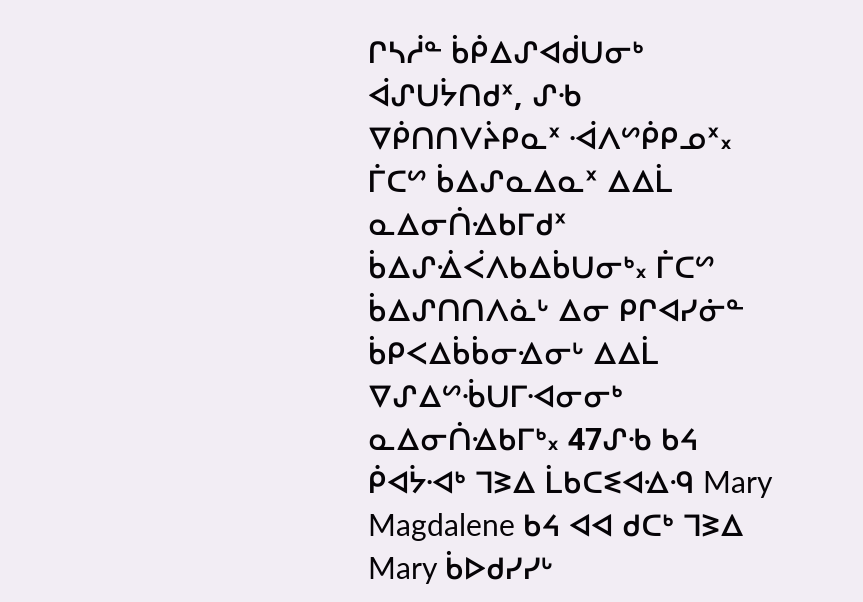ᒋᓴᓲᓐ ᑳᑮᐃᔑᐊᑰᑌᓂᒃ ᐋᔑᑌᔮᑎᑯᕽ, ᔑᑾ ᐁᑮᑎᑎᐯᔩᑭᓇᕽ ᐙᐱᔥᑮᑭᓄᕽ᙮ ᒦᑕᔥ ᑳᐃᔑᓇᐃᓇᕽ ᐃᐃᒫ ᓇᐃᓂᑏᐎᑲᒥᑯᕽ ᑳᐃᔑᐐᐹᐱᑲᐃᑳᑌᓂᒃ᙮ ᒦᑕᔥ ᑳᐃᔑᑎᑎᐱᓈᒡ ᐃᓂ ᑭᒋᐊᓯᓃᓐ ᑳᑭᐸᐃᑳᑳᓂᐎᓂᒡ ᐃᐃᒫ ᐁᔑᐃᔥᒀᑌᒥᐗᓂᓂᒃ ᓇᐃᓂᑏᐎᑲᒥᒃ᙮ 47ᔑᑾ ᑲᔦ ᑮᐊᔮᐗᒃ ᒣᕒᐃ ᒫᑲᑕᓬᐊᐎᑴ Mary Magdalene ᑲᔦ ᐊᐊ ᑯᑕᒃ ᒣᕒᐃ Mary ᑳᐅᑯᓯᓯᒡ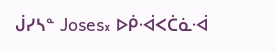ᒎᓯᓴᓐ Joses᙮ ᐅᑮᐙᐸᑖᓈᐙ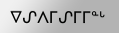ᐁᔑᐱᒥᔑᒥᒥᓐᒡ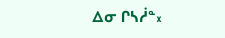ᐃᓂ ᒋᓴᓲᓐ᙮